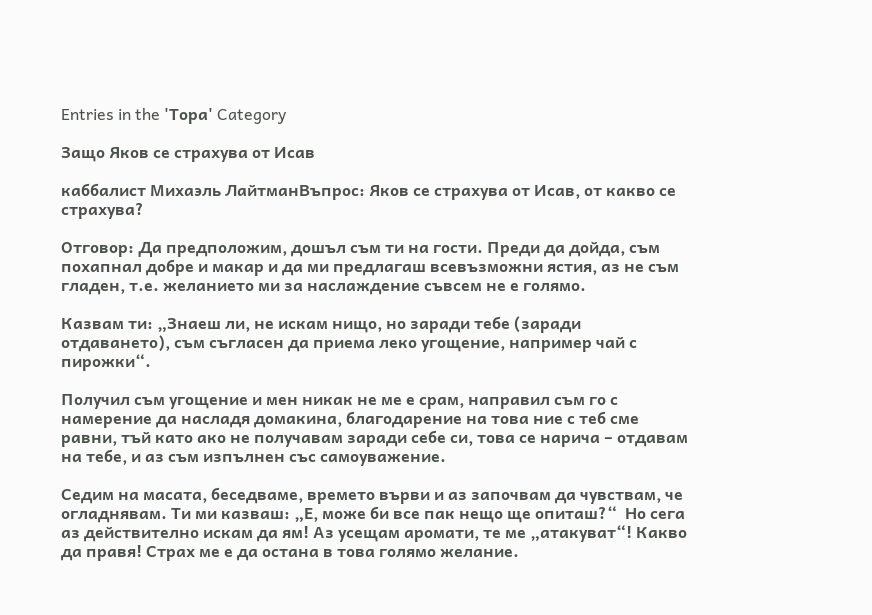Entries in the 'Тора' Category

Защо Яков се страхува от Исав

каббалист Михаэль ЛайтманВъпрос: Яков се страхува от Исав, от какво се страхува?

Отговор: Да предположим, дошъл съм ти на гости. Преди да дойда, съм похапнал добре и макар и да ми предлагаш всевъзможни ястия, аз не съм гладен, т.е. желанието ми за наслаждение съвсем не е голямо.

Казвам ти: „Знаеш ли, не искам нищо, но заради тебе (заради отдаването), съм съгласен да приема леко угощение, например чай с пирожки“.

Получил съм угощение и мен никак не ме е срам, направил съм го с намерение да насладя домакина, благодарение на това ние с теб сме равни, тъй като ако не получавам заради себе си, това се нарича – отдавам на тебе, и аз съм изпълнен със самоуважение.

Седим на масата, беседваме, времето върви и аз започвам да чувствам, че огладнявам. Ти ми казваш: „Е, може би все пак нещо ще опиташ?“  Но сега аз действително искам да ям! Аз усещам аромати, те ме „атакуват“! Какво да правя! Страх ме е да остана в това голямо желание.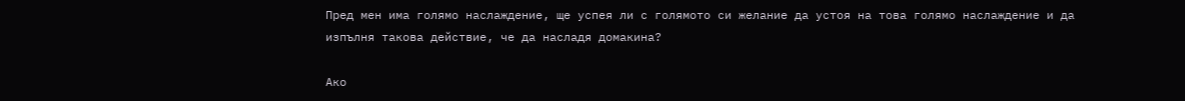Пред мен има голямо наслаждение, ще успея ли с голямото си желание да устоя на това голямо наслаждение и да изпълня такова действие, че да насладя домакина?

Ако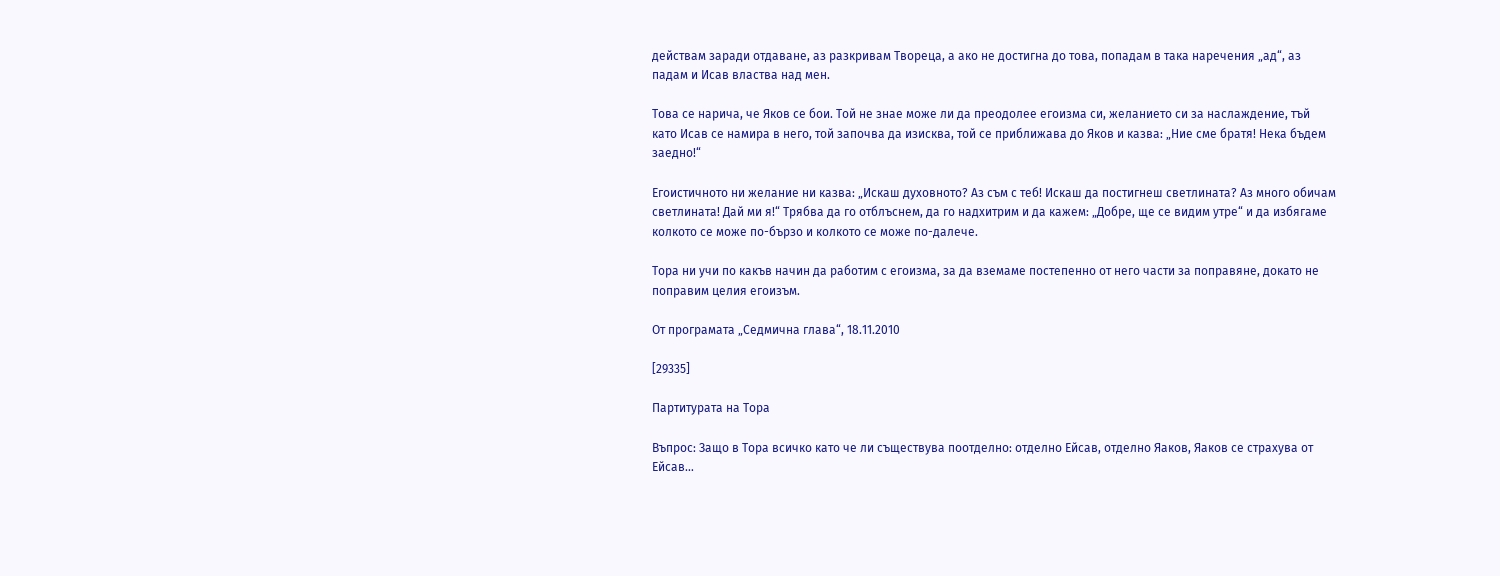действам заради отдаване, аз разкривам Твореца, а ако не достигна до това, попадам в така наречения „ад“, аз падам и Исав властва над мен.

Това се нарича, че Яков се бои. Той не знае може ли да преодолее егоизма си, желанието си за наслаждение, тъй като Исав се намира в него, той започва да изисква, той се приближава до Яков и казва: „Ние сме братя! Нека бъдем заедно!“

Егоистичното ни желание ни казва: „Искаш духовното? Аз съм с теб! Искаш да постигнеш светлината? Аз много обичам светлината! Дай ми я!“ Трябва да го отблъснем, да го надхитрим и да кажем: „Добре, ще се видим утре“ и да избягаме колкото се може по-бързо и колкото се може по-далече.

Тора ни учи по какъв начин да работим с егоизма, за да вземаме постепенно от него части за поправяне, докато не поправим целия егоизъм.

От програмата „Седмична глава“, 18.11.2010

[29335]

Партитурата на Тора

Въпрос: Защо в Тора всичко като че ли съществува поотделно: отделно Ейсав, отделно Яаков, Яаков се страхува от Ейсав…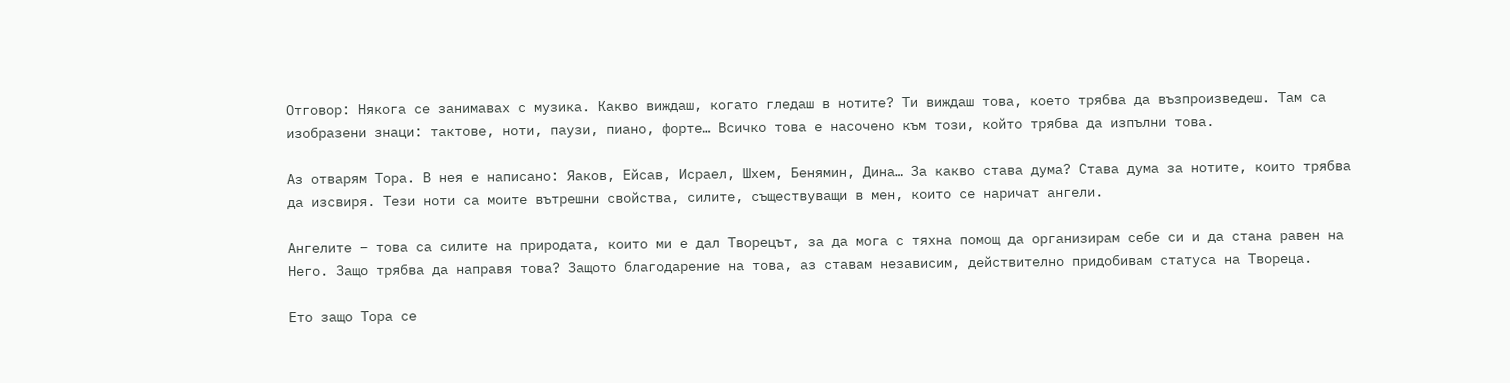Отговор: Някога се занимавах с музика. Какво виждаш, когато гледаш в нотите? Ти виждаш това, което трябва да възпроизведеш. Там са изобразени знаци: тактове, ноти, паузи, пиано, форте… Всичко това е насочено към този, който трябва да изпълни това.

Аз отварям Тора. В нея е написано: Яаков, Ейсав, Исраел, Шхем, Бенямин, Дина… За какво става дума? Става дума за нотите, които трябва да изсвиря. Тези ноти са моите вътрешни свойства, силите, съществуващи в мен, които се наричат ангели.

Ангелите – това са силите на природата, които ми е дал Творецът, за да мога с тяхна помощ да организирам себе си и да стана равен на Него. Защо трябва да направя това? Защото благодарение на това, аз ставам независим, действително придобивам статуса на Твореца.

Ето защо Тора се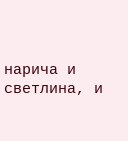нарича и светлина, и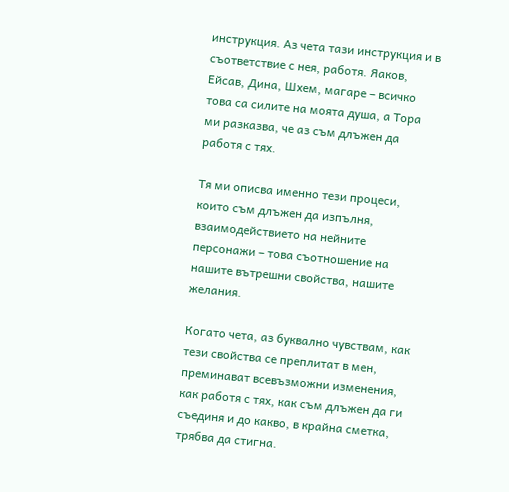инструкция. Аз чета тази инструкция и в съответствие с нея, работя. Яаков, Ейсав, Дина, Шхем, магаре – всичко това са силите на моята душа, а Тора ми разказва, че аз съм длъжен да работя с тях.

Тя ми описва именно тези процеси, които съм длъжен да изпълня, взаимодействието на нейните персонажи – това съотношение на нашите вътрешни свойства, нашите желания.

Когато чета, аз буквално чувствам, как тези свойства се преплитат в мен, преминават всевъзможни изменения, как работя с тях, как съм длъжен да ги съединя и до какво, в крайна сметка, трябва да стигна.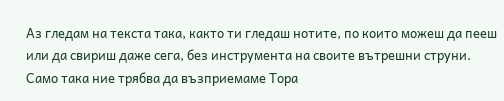Аз гледам на текста така, както ти гледаш нотите, по които можеш да пееш или да свириш даже сега, без инструмента на своите вътрешни струни. Само така ние трябва да възприемаме Тора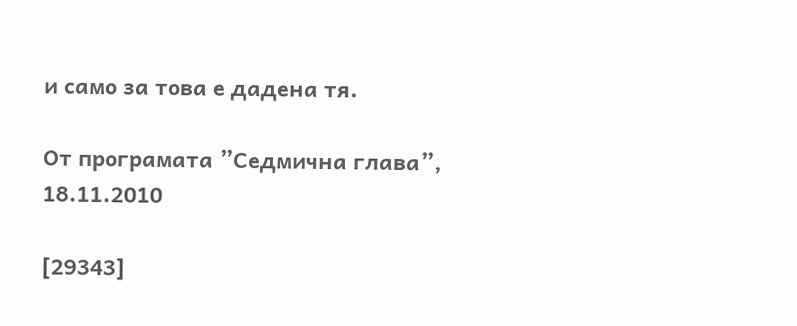и само за това е дадена тя.

От програмата ”Седмична глава”, 18.11.2010

[29343]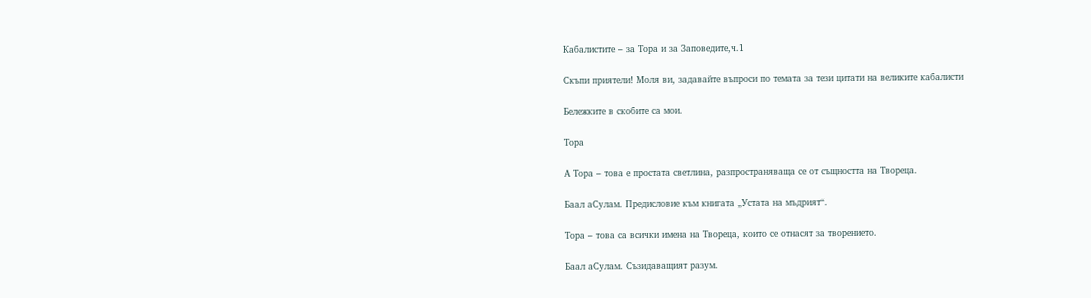Кабалистите – за Тора и за Заповедите,ч.1

Скъпи приятели! Моля ви, задавайте въпроси по темата за тези цитати на великите кабалисти

Бележките в скобите са мои.

Тора

А Тора – това е простата светлина, разпространяваща се от същността на Твореца.

Баал аСулам. Предисловие към книгата „Устата на мъдрият“.

Тора – това са всички имена на Твореца, които се отнасят за творението.

Баал аСулам. Съзидаващият разум.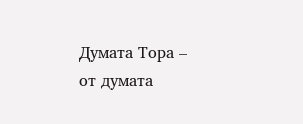Думата Тора – от думата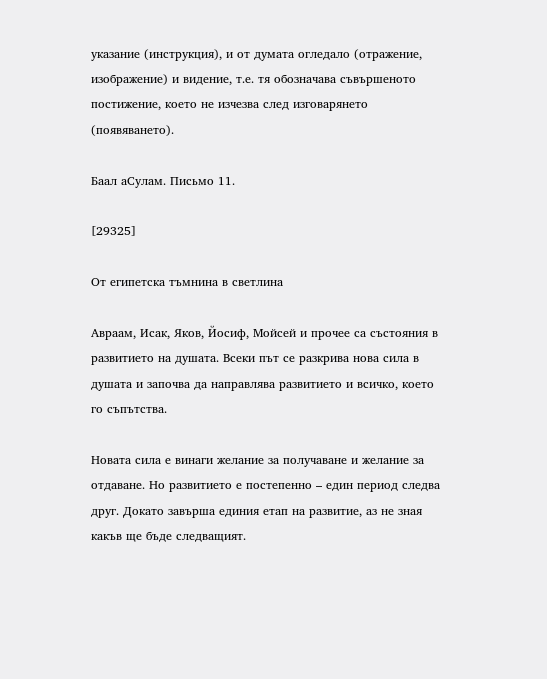указание (инструкция), и от думата огледало (отражение, изображение) и видение, т.е. тя обозначава съвършеното постижение, което не изчезва след изговарянето (появяването).

Баал аСулам. Письмо 11.

[29325]

Oт египетска тъмнина в светлина

Авраам, Исак, Яков, Йосиф, Мойсей и прочее са състояния в развитието на душата. Всеки път се разкрива нова сила в душата и започва да направлява развитието и всичко, което го съпътства.

Новата сила е винаги желание за получаване и желание за отдаване. Но развитието е постепенно – един период следва друг. Докато завърша единия етап на развитие, аз не зная какъв ще бъде следващият.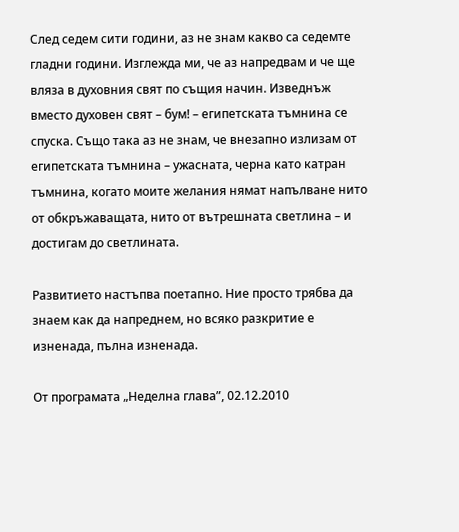След седем сити години, аз не знам какво са седемте гладни години. Изглежда ми, че аз напредвам и че ще вляза в духовния свят по същия начин. Изведнъж вместо духовен свят – бум! – египетската тъмнина се спуска. Също така аз не знам, че внезапно излизам от египетската тъмнина – ужасната, черна като катран тъмнина, когато моите желания нямат напълване нито от обкръжаващата, нито от вътрешната светлина – и достигам до светлината.

Развитието настъпва поетапно. Ние просто трябва да знаем как да напреднем, но всяко разкритие е изненада, пълна изненада.

От програмата „Неделна глава”, 02.12.2010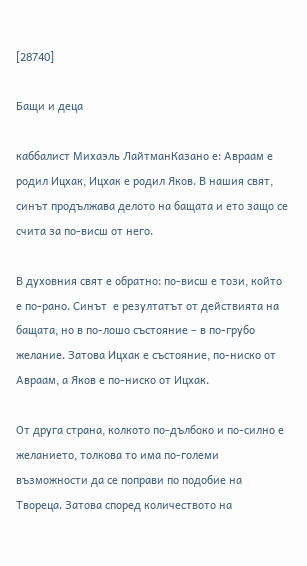[28740]

Бащи и деца

каббалист Михаэль ЛайтманКазано е: Авраам е родил Ицхак, Ицхак е родил Яков. В нашия свят, синът продължава делото на бащата и ето защо се счита за по-висш от него.

В духовния свят е обратно: по-висш е този, който е по-рано. Синът  е резултатът от действията на бащата, но в по-лошо състояние – в по-грубо желание. Затова Ицхак е състояние, по-ниско от Авраам, а Яков е по-ниско от Ицхак.

От друга страна, колкото по-дълбоко и по-силно е желанието, толкова то има по-големи възможности да се поправи по подобие на Твореца. Затова според количеството на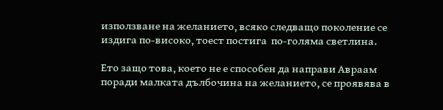използване на желанието, всяко следващо поколение се издига по-високо, тоест постига  по-голяма светлина.

Ето защо това, което не е способен да направи Авраам поради малката дълбочина на желанието, се проявява в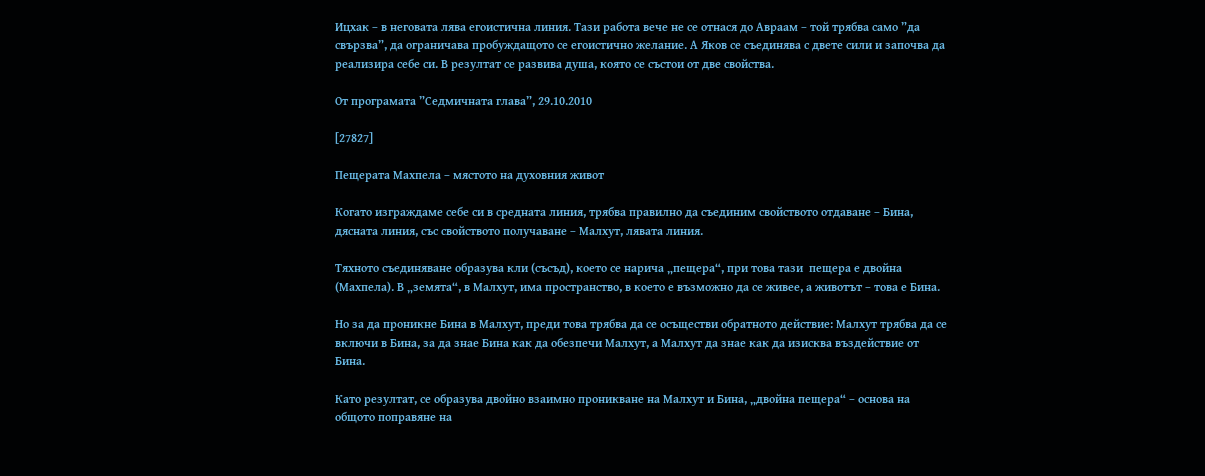Ицхак – в неговата лява егоистична линия. Тази работа вече не се отнася до Авраам – той трябва само ”да свързва”, да ограничава пробуждащото се егоистично желание. А Яков се съединява с двете сили и започва да реализира себе си. В резултат се развива душа, която се състои от две свойства.

От програмата ”Седмичната глава”, 29.10.2010

[27827]

Пещерата Махпела – мястото на духовния живот

Когато изграждаме себе си в средната линия, трябва правилно да съединим свойството отдаване – Бина, дясната линия, със свойството получаване – Малхут, лявата линия.

Тяхното съединяване образува кли (съсъд), което се нарича „пещера“, при това тази  пещера е двойна (Махпела). В „земята“, в Малхут, има пространство, в което е възможно да се живее, а животът – това е Бина.

Но за да проникне Бина в Малхут, преди това трябва да се осъществи обратното действие: Малхут трябва да се включи в Бина, за да знае Бина как да обезпечи Малхут, а Малхут да знае как да изисква въздействие от Бина.

Като резултат, се образува двойно взаимно проникване на Малхут и Бина, „двойна пещера“ – основа на общото поправяне на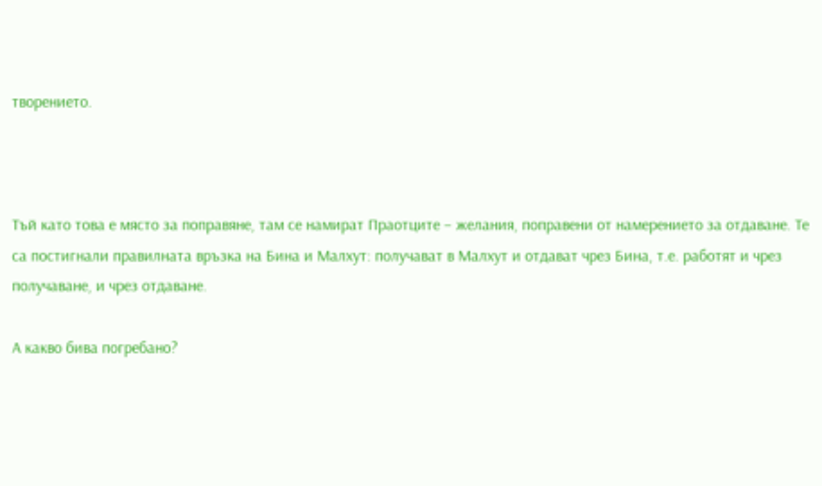творението.



Тъй като това е място за поправяне, там се намират Праотците – желания, поправени от намерението за отдаване. Те са постигнали правилната връзка на Бина и Малхут: получават в Малхут и отдават чрез Бина, т.е. работят и чрез получаване, и чрез отдаване.

А какво бива погребано?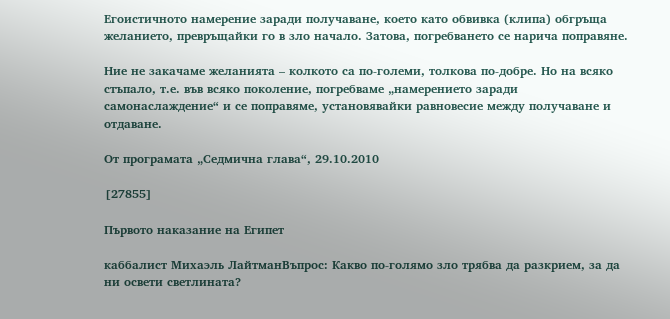Егоистичното намерение заради получаване, което като обвивка (клипа) обгръща желанието, превръщайки го в зло начало. Затова, погребването се нарича поправяне.

Ние не закачаме желанията – колкото са по-големи, толкова по-добре. Но на всяко стъпало, т.е. във всяко поколение, погребваме „намерението заради самонаслаждение“ и се поправяме, установявайки равновесие между получаване и отдаване.

От програмата „Седмична глава“, 29.10.2010

[27855]

Първото наказание на Египет

каббалист Михаэль ЛайтманВъпрос: Какво по-голямо зло трябва да разкрием, за да ни освети светлината?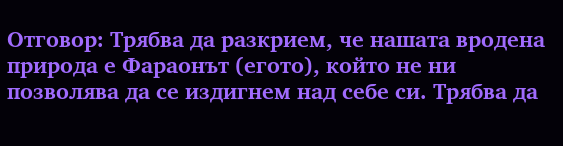Отговор: Трябва да разкрием, че нашата вродена природа е Фараонът (егото), който не ни позволява да се издигнем над себе си. Трябва да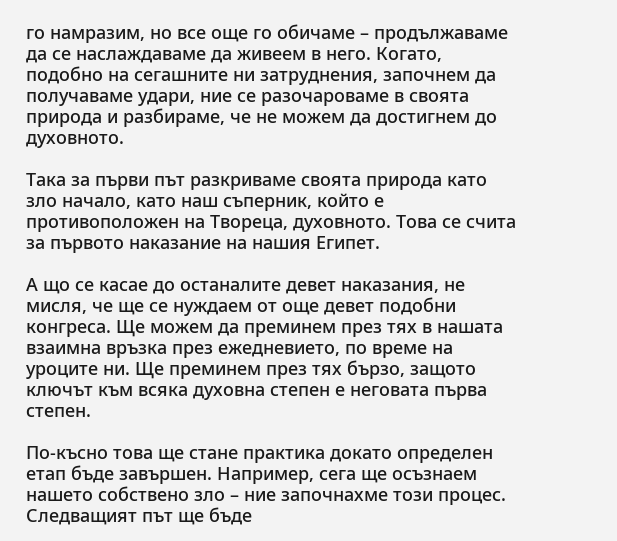го намразим, но все още го обичаме – продължаваме да се наслаждаваме да живеем в него. Когато, подобно на сегашните ни затруднения, започнем да получаваме удари, ние се разочароваме в своята природа и разбираме, че не можем да достигнем до духовното.

Така за първи път разкриваме своята природа като зло начало, като наш съперник, който е противоположен на Твореца, духовното. Това се счита за първото наказание на нашия Египет.

А що се касае до останалите девет наказания, не мисля, че ще се нуждаем от още девет подобни конгреса. Ще можем да преминем през тях в нашата взаимна връзка през ежедневието, по време на уроците ни. Ще преминем през тях бързо, защото ключът към всяка духовна степен е неговата първа степен.

По-късно това ще станe практика докато определен етап бъде завършен. Например, сега ще осъзнаем нашето собствено зло – ние започнахме този процес. Следващият път ще бъде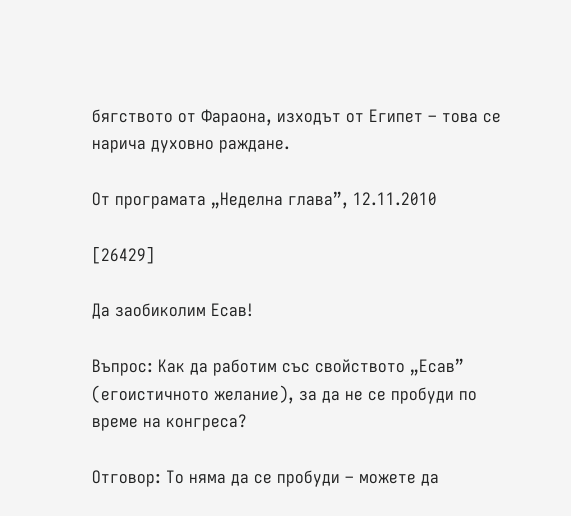бягството от Фараона, изходът от Египет – това се нарича духовно раждане.

От програмата „Неделна глава”, 12.11.2010

[26429]

Да заобиколим Есав!

Въпрос: Как да работим със свойството „Есав” (егоистичното желание), за да не се пробуди по време на конгреса?

Отговор: То няма да се пробуди – можете да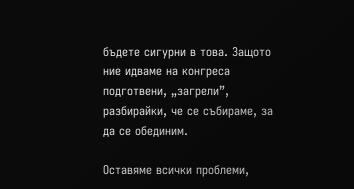бъдете сигурни в това. Защото ние идваме на конгреса подготвени, „загрели”, разбирайки, че се събираме, за да се обединим.

Оставяме всички проблеми,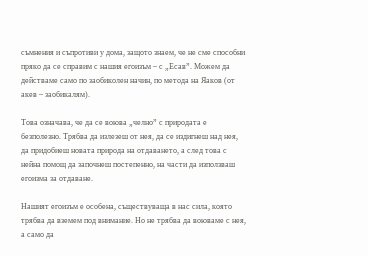съмнения и съпротиви у дома, защото знаем, че не сме способни пряко да се справим с нашия егоизъм – с „Есав”. Можем да действаме само по заобиколен начин, по метода на Яаков (от акев – заобикалям).

Това означава, че да се воюва „челно” с природата е безполезно. Трябва да излезеш от нея, да се издигнеш над нея, да придобиеш новата природа на отдаването, а след това с нейна помощ да започнеш постепенно, на части да използваш егоизма за отдаване.

Нашият егоизъм е особена, съществуваща в нас сила, която трябва да вземем под внимание. Но не трябва да воюваме с нея, а само да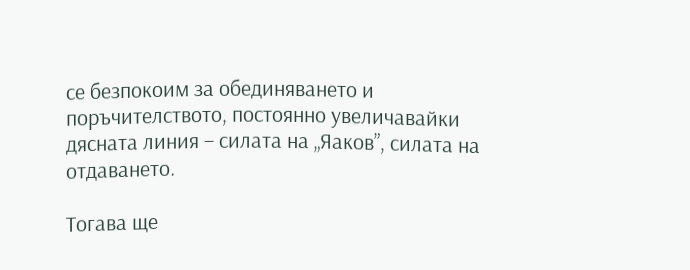се безпокоим за обединяването и поръчителството, постоянно увеличавайки дясната линия – силата на „Яаков”, силата на отдаването.

Тогава ще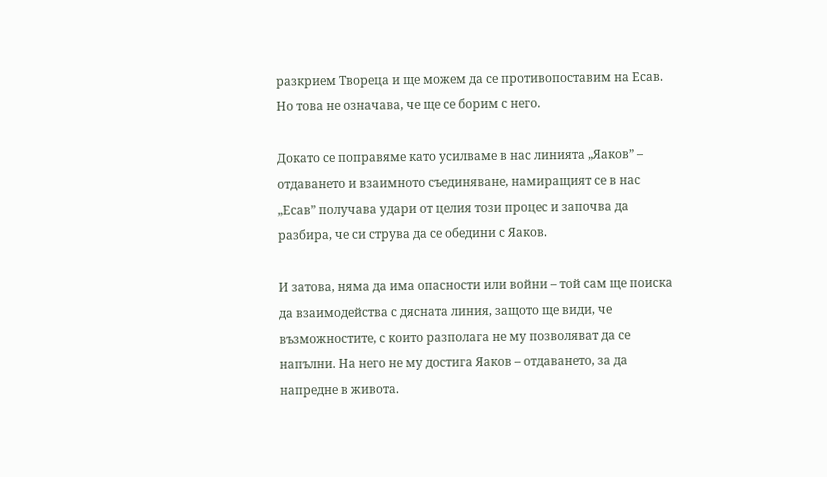разкрием Твореца и ще можем да се противопоставим на Есав. Но това не означава, че ще се борим с него.

Докато се поправяме като усилваме в нас линията „Яаков” – отдаването и взаимното съединяване, намиращият се в нас „Есав” получава удари от целия този процес и започва да разбира, че си струва да се обедини с Яаков.

И затова, няма да има опасности или войни – той сам ще поиска да взаимодейства с дясната линия, защото ще види, че възможностите, с които разполага не му позволяват да се напълни. На него не му достига Яаков – отдаването, за да напредне в живота.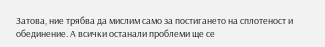Затова, ние трябва да мислим само за постигането на сплотеност и обединение. А всички останали проблеми ще се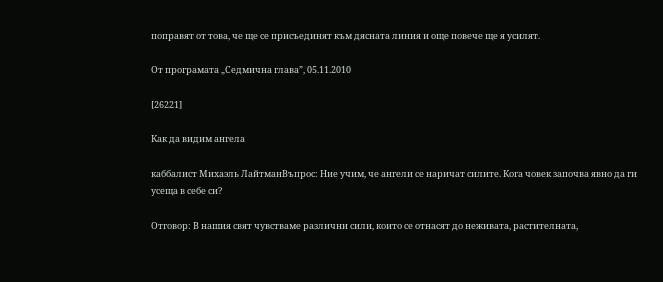поправят от това, че ще се присъединят към дясната линия и още повече ще я усилят.

От програмата „Седмична глава”, 05.11.2010

[26221]

Как да видим ангела

каббалист Михаэль ЛайтманВъпрос: Ние учим, че ангели се наричат силите. Кога човек започва явно да ги усеща в себе си?

Отговор: В нашия свят чувстваме различни сили, които се отнасят до неживата, растителната,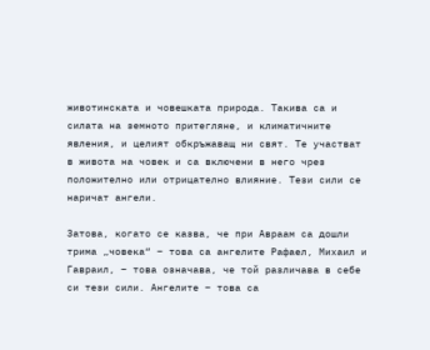животинската и човешката природа. Такива са и силата на земното притегляне, и климатичните явления, и целият обкръжаващ ни свят. Те участват в живота на човек и са включени в него чрез положително или отрицателно влияние. Тези сили се наричат ангели.

Затова, когато се казва, че при Авраам са дошли трима „човека“ – това са ангелите Рафаел, Михаил и Гавраил, – това означава, че той различава в себе си тези сили. Ангелите – това са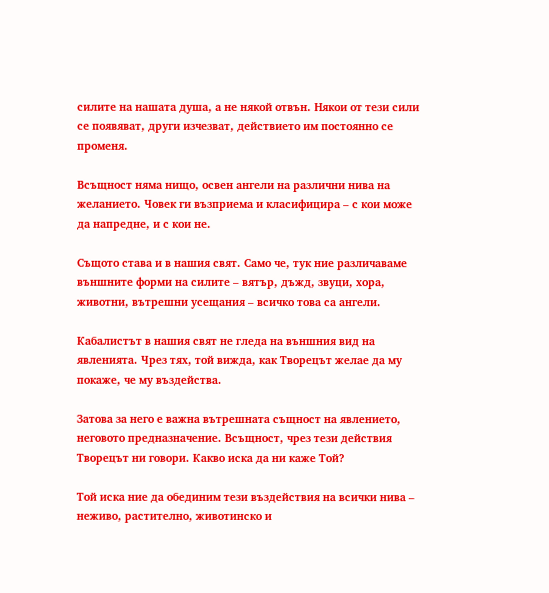силите на нашата душа, а не някой отвън. Някои от тези сили се появяват, други изчезват, действието им постоянно се променя.

Всъщност няма нищо, освен ангели на различни нива на желанието. Човек ги възприема и класифицира – с кои може да напредне, и с кои не.

Същото става и в нашия свят. Само че, тук ние различаваме външните форми на силите – вятър, дъжд, звуци, хора, животни, вътрешни усещания – всичко това са ангели.

Кабалистът в нашия свят не гледа на външния вид на явленията. Чрез тях, той вижда, как Творецът желае да му покаже, че му въздейства.

Затова за него е важна вътрешната същност на явлението, неговото предназначение. Всъщност, чрез тези действия Творецът ни говори. Какво иска да ни каже Той?

Той иска ние да обединим тези въздействия на всички нива – неживо, растително, животинско и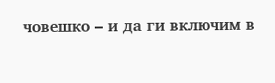човешко – и да ги включим в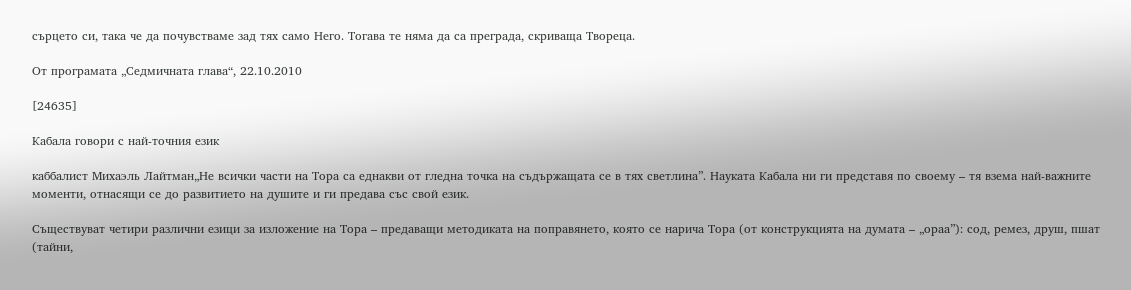сърцето си, така че да почувстваме зад тях само Него. Тогава те няма да са преграда, скриваща Твореца.

От програмата „Седмичната глава“, 22.10.2010

[24635]

Кабала говори с най-точния език

каббалист Михаэль Лайтман„Не всички части на Тора са еднакви от гледна точка на съдържащата се в тях светлина”. Науката Кабала ни ги представя по своему – тя взема най-важните моменти, отнасящи се до развитието на душите и ги предава със свой език.

Съществуват четири различни езици за изложение на Тора – предаващи методиката на поправянето, която се нарича Тора (от конструкцията на думата – „ораа”): сод, ремез, друш, пшат (тайни,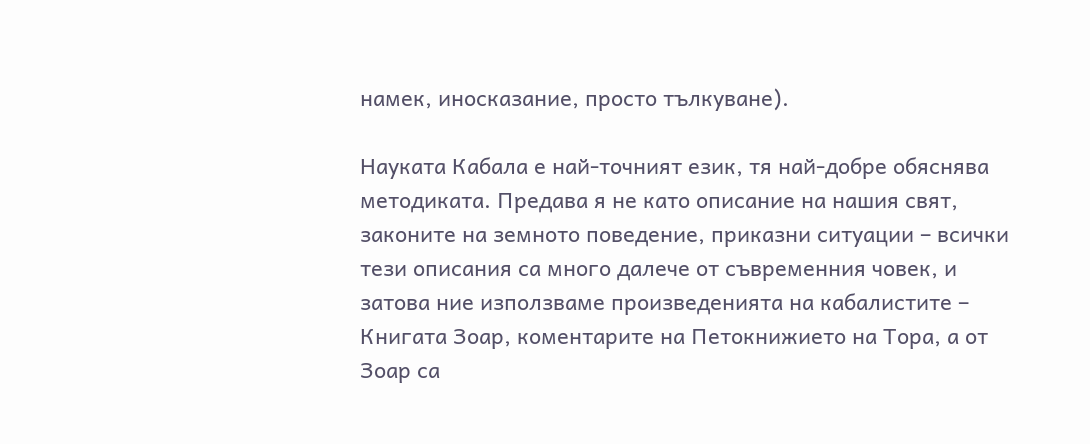намек, иносказание, просто тълкуване).

Науката Кабала е най-точният език, тя най-добре обяснява методиката. Предава я не като описание на нашия свят, законите на земното поведение, приказни ситуации – всички тези описания са много далече от съвременния човек, и затова ние използваме произведенията на кабалистите – Книгата Зоар, коментарите на Петокнижието на Тора, а от Зоар са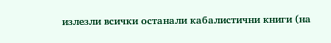излезли всички останали кабалистични книги (на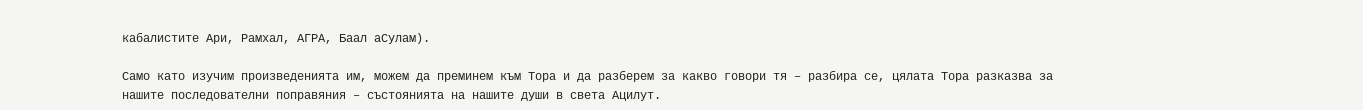кабалистите Ари, Рамхал, АГРА, Баал аСулам).

Само като изучим произведенията им, можем да преминем към Тора и да разберем за какво говори тя – разбира се, цялата Тора разказва за нашите последователни поправяния – състоянията на нашите души в света Ацилут.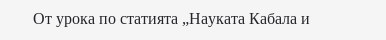От урока по статията „Науката Кабала и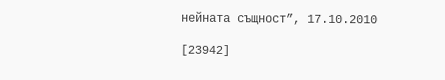нейната същност”, 17.10.2010

[23942]